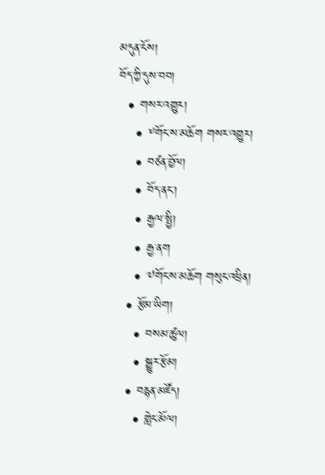མདུན་ངོས།
བོད་ཀྱི་དུས་བབ།
  • གསར་འགྱུར།
    • ༸གོང་ས་མཆོག གསར་འགྱུར།
    • བཙན་བྱོལ།
    • བོད་ནང་།
    • རྒྱལ་སྤྱི།
    • རྒྱ་ནག
    • ༧གོང་ས་མཆོག གསུང་འཕྲིན།
  • རྩོམ་ཡིག།
    • བསམ་ཚུལ།
    • སྒྱུར་རྩོམ།
  • བརྙན་མཛོད།
    • གླེང་མོལ།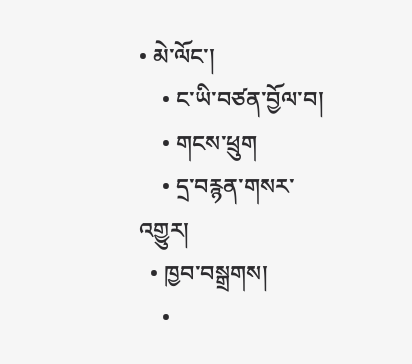• མེ་ལོང་།
    • ང་ཡི་བཙན་བྱོལ་བ།
    • གངས་ཕྲུག
    • དྲ་བརྙན་གསར་འགྱུར།
  • ཁྱབ་བསྒྲགས།
    •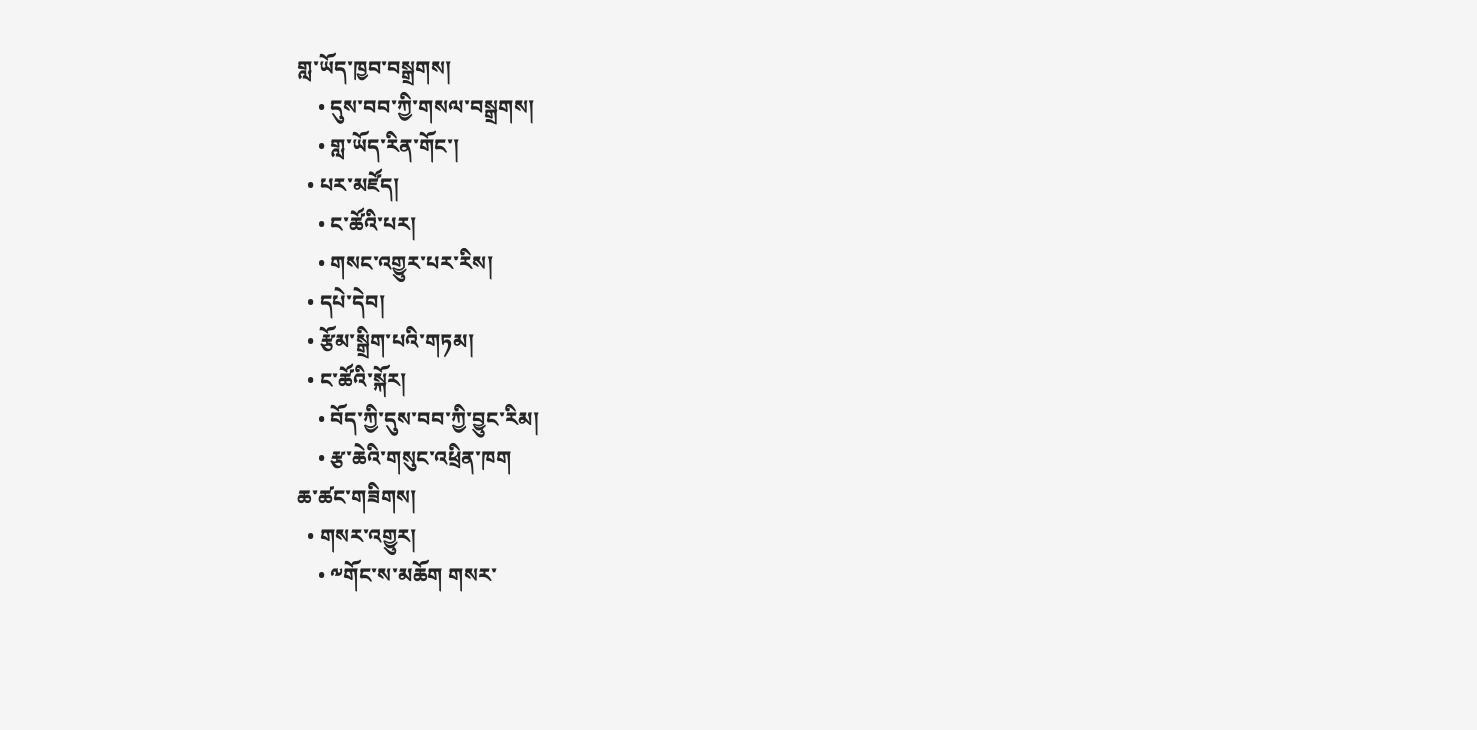གླ་ཡོད་ཁྱབ་བསྒྲགས།
    • དུས་བབ་ཀྱི་གསལ་བསྒྲགས།
    • གླ་ཡོད་རིན་གོང་།
  • པར་མཛོད།
    • ང་ཚོའི་པར།
    • གསང་འགྱུར་པར་རིས།
  • དཔེ་དེབ།
  • རྩོམ་སྒྲིག་པའི་གཏམ།
  • ང་ཚོའི་སྐོར།
    • བོད་ཀྱི་དུས་བབ་ཀྱི་བྱུང་རིམ།
    • རྩ་ཆེའི་གསུང་འཕྲིན་ཁག
ཆ་ཚང་གཟིགས།
  • གསར་འགྱུར།
    • ༸གོང་ས་མཆོག གསར་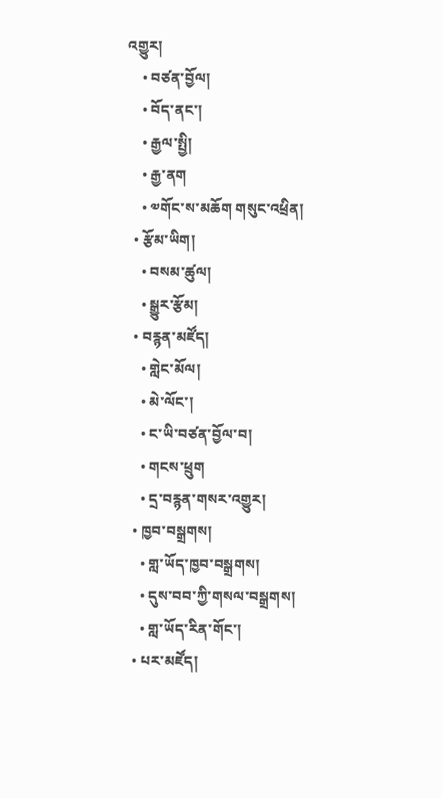འགྱུར།
    • བཙན་བྱོལ།
    • བོད་ནང་།
    • རྒྱལ་སྤྱི།
    • རྒྱ་ནག
    • ༧གོང་ས་མཆོག གསུང་འཕྲིན།
  • རྩོམ་ཡིག།
    • བསམ་ཚུལ།
    • སྒྱུར་རྩོམ།
  • བརྙན་མཛོད།
    • གླེང་མོལ།
    • མེ་ལོང་།
    • ང་ཡི་བཙན་བྱོལ་བ།
    • གངས་ཕྲུག
    • དྲ་བརྙན་གསར་འགྱུར།
  • ཁྱབ་བསྒྲགས།
    • གླ་ཡོད་ཁྱབ་བསྒྲགས།
    • དུས་བབ་ཀྱི་གསལ་བསྒྲགས།
    • གླ་ཡོད་རིན་གོང་།
  • པར་མཛོད།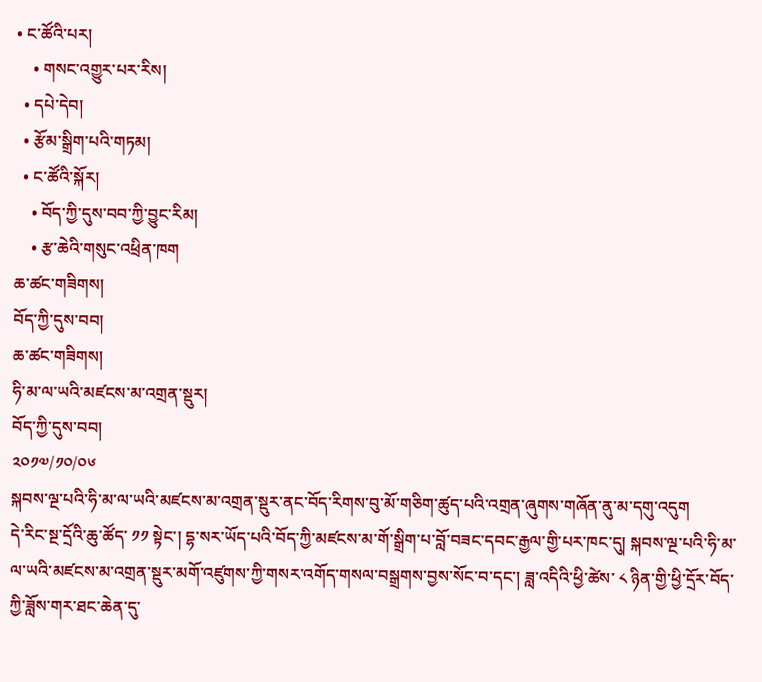• ང་ཚོའི་པར།
    • གསང་འགྱུར་པར་རིས།
  • དཔེ་དེབ།
  • རྩོམ་སྒྲིག་པའི་གཏམ།
  • ང་ཚོའི་སྐོར།
    • བོད་ཀྱི་དུས་བབ་ཀྱི་བྱུང་རིམ།
    • རྩ་ཆེའི་གསུང་འཕྲིན་ཁག
ཆ་ཚང་གཟིགས།
བོད་ཀྱི་དུས་བབ།
ཆ་ཚང་གཟིགས།
ཧི་མ་ལ་ཡའི་མཛངས་མ་འགྲན་སྡུར།
བོད་ཀྱི་དུས་བབ།
༢༠༡༧/༡༠/༠༦
སྐབས་ལྔ་པའི་ཧི་མ་ལ་ཡའི་མཛངས་མ་འགྲན་སྡུར་ནང་བོད་རིགས་བུ་མོ་གཅིག་ཚུད་པའི་འགྲན་ཞུགས་གཞོན་ནུ་མ་དགུ་འདུག
དེ་རིང་སྔ་དྲོའི་ཆུ་ཚོད་ ༡༡ སྟེང་། དྷ་སར་ཡོད་པའི་བོད་ཀྱི་མཛངས་མ་གོ་སྒྲིག་པ་བློ་བཟང་དབང་རྒྱལ་གྱི་པར་ཁང་དུ། སྐབས་ལྔ་པའི་ཧི་མ་ལ་ཡའི་མཛངས་མ་འགྲན་སྡུར་མགོ་འཛུགས་ཀྱི་གསར་འགོད་གསལ་བསྒྲགས་བྱས་སོང་བ་དང་། ཟླ་འདིའི་ཕྱི་ཚེས་ ༨ ཉིན་གྱི་ཕྱི་དྲོར་བོད་ཀྱི་ཟློས་གར་ཐང་ཆེན་དུ་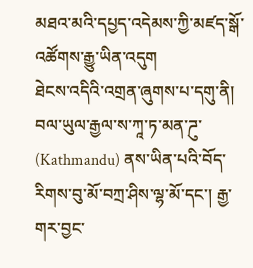མཐའ་མའི་དཔྱད་འདེམས་ཀྱི་མཛད་སྒོ་འཚོགས་རྒྱུ་ཡིན་འདུག
ཐེངས་འདིའི་འགྲན་ཞུགས་པ་དགུ་ནི། བལ་ཡུལ་རྒྱལ་ས་ཀཱ་ཏ་མན་ཌུ་ (Kathmandu) ནས་ཡིན་པའི་བོད་རིགས་བུ་མོ་བཀྲ་ཤིས་ལྷ་མོ་དང་། རྒྱ་གར་བྱང་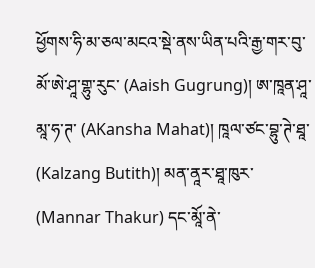ཕྱོགས་ཧི་མ་ཅལ་མངའ་སྡེ་ནས་ཡིན་པའི་རྒྱ་གར་བུ་མོ་ཨེ་ཤཱ་གྷུ་རུང་ (Aaish Gugrung)། ཨ་ཁཱན་ཤཱ་མཱ་ཧ་ཊ་ (AKansha Mahat)། ཁཱལ་ཙང་བྷུ་ཊེ་ཐཱ་ (Kalzang Butith)། མན་ནཱར་ཐཱ་ཁུར་ (Mannar Thakur) དང་མཱོ་ནེ་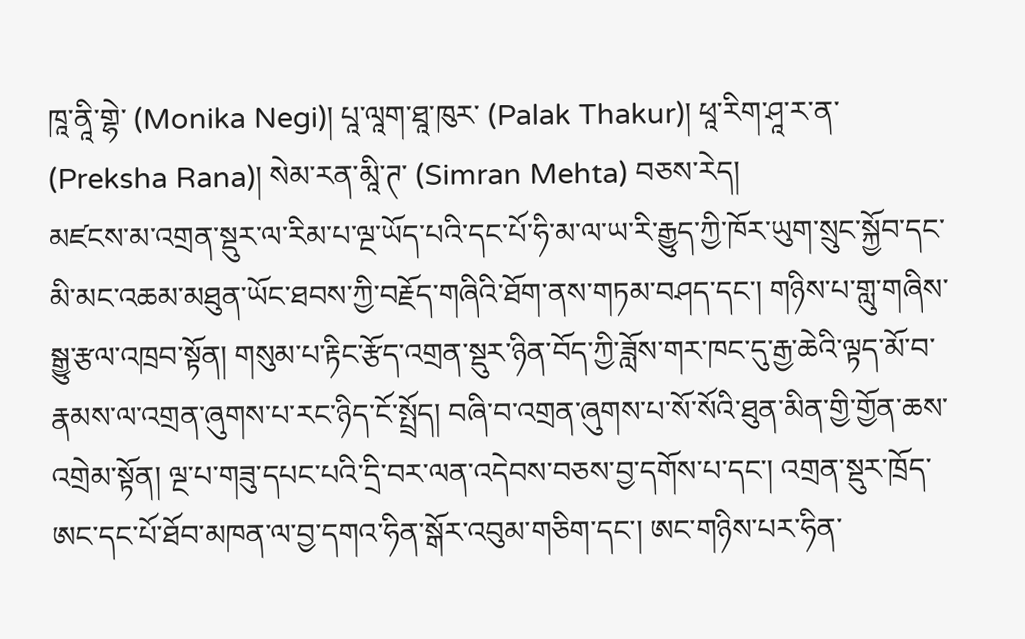ཁཱ་ནཱི་གྷེ་ (Monika Negi)། པཱ་ལཱག་ཐཱ་ཁུར་ (Palak Thakur)། ཕཱ་རིག་ཤཱ་ར་ན་ (Preksha Rana)། སེམ་རན་མཱི་ཊ་ (Simran Mehta) བཅས་རེད།
མཛངས་མ་འགྲན་སྡུར་ལ་རིམ་པ་ལྔ་ཡོད་པའི་དང་པོ་ཧི་མ་ལ་ཡ་རི་རྒྱུད་ཀྱི་ཁོར་ཡུག་སྲུང་སྐྱོབ་དང་མི་མང་འཆམ་མཐུན་ཡོང་ཐབས་ཀྱི་བརྗོད་གཞིའི་ཐོག་ནས་གཏམ་བཤད་དང་། གཉིས་པ་གླུ་གཞིས་སྒྱུ་རྩལ་འཁྲབ་སྟོན། གསུམ་པ་རྟིང་རྩོད་འགྲན་སྡུར་ཉིན་བོད་ཀྱི་ཟློས་གར་ཁང་དུ་རྒྱ་ཆེའི་ལྟད་མོ་བ་རྣམས་ལ་འགྲན་ཞུགས་པ་རང་ཉིད་ངོ་སྤྲོད། བཞི་བ་འགྲན་ཞུགས་པ་སོ་སོའི་ཐུན་མིན་གྱི་གྱོན་ཆས་འགྲེམ་སྟོན། ལྔ་པ་གཟུ་དཔང་པའི་དྲི་བར་ལན་འདེབས་བཅས་བྱ་དགོས་པ་དང་། འགྲན་སྡུར་ཁྲོད་ཨང་དང་པོ་ཐོབ་མཁན་ལ་བྱ་དགའ་ཧིན་སྒོར་འབུམ་གཅིག་དང་། ཨང་གཉིས་པར་ཧིན་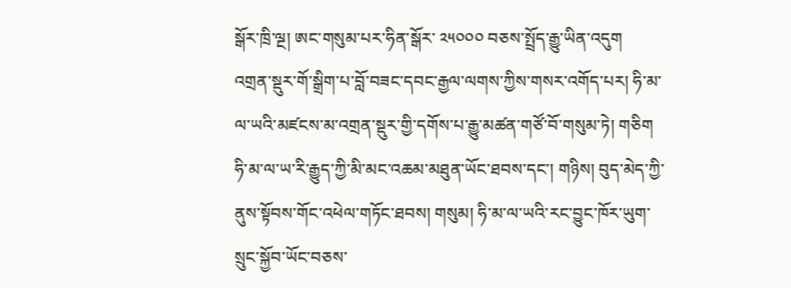སྒོར་ཁྲི་ལྔ། ཨང་གསུམ་པར་ཧིན་སྒོར་ ༢༥༠༠༠ བཅས་སྤྲོད་རྒྱུ་ཡིན་འདུག
འགྲན་སྡུར་གོ་སྒྲིག་པ་བློ་བཟང་དབང་རྒྱལ་ལགས་ཀྱིས་གསར་འགོད་པར། ཧི་མ་ལ་ཡའི་མཛངས་མ་འགྲན་སྡུར་གྱི་དགོས་པ་རྒྱུ་མཚན་གཙོ་བོ་གསུམ་ཏེ། གཅིག ཧི་མ་ལ་ཡ་རི་རྒྱུད་ཀྱི་མི་མང་འཆམ་མཐུན་ཡོང་ཐབས་དང་། གཉིས། བུད་མེད་ཀྱི་ནུས་སྟོབས་གོང་འཕེལ་གཏོང་ཐབས། གསུམ། ཧི་མ་ལ་ཡའི་རང་བྱུང་ཁོར་ཡུག་སྲུང་སྐྱོབ་ཡོང་བཅས་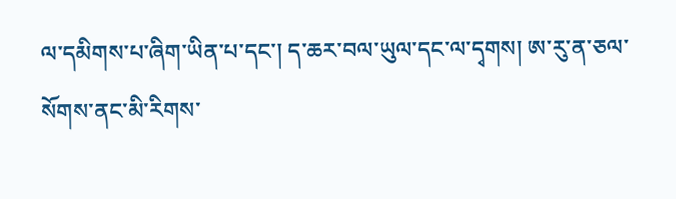ལ་དམིགས་པ་ཞིག་ཡིན་པ་དང་། ད་ཆར་བལ་ཡུལ་དང་ལ་དྭགས། ཨ་རུ་ན་ཅལ་སོགས་ནང་མི་རིགས་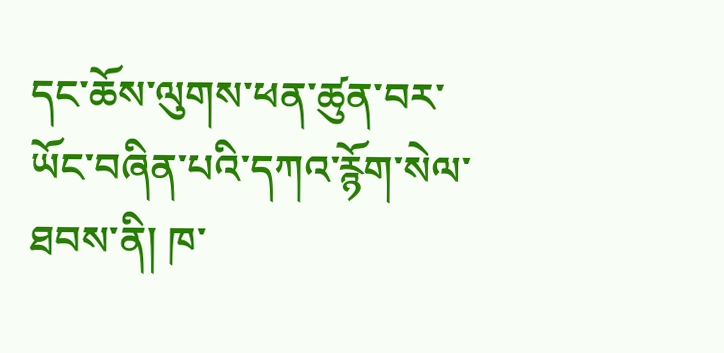དང་ཆོས་ལུགས་ཕན་ཚུན་བར་ཡོང་བཞིན་པའི་དཀའ་རྙོག་སེལ་ཐབས་ནི། ཁ་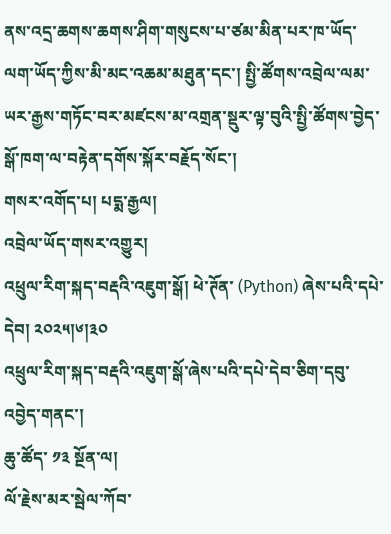ནས་འདྲ་ཆགས་ཆགས་ཤིག་གསུངས་པ་ཙམ་མིན་པར་ཁ་ཡོད་ལག་ཡོད་ཀྱིས་མི་མང་འཆམ་མཐུན་དང་། སྤྱི་ཚོགས་འབྲེལ་ལམ་ཡར་རྒྱས་གཏོང་བར་མཛངས་མ་འགྲན་སྡུར་ལྟ་བུའི་སྤྱི་ཚོགས་བྱེད་སྒོ་ཁག་ལ་བརྟེན་དགོས་སྐོར་བརྗོད་སོང་།
གསར་འགོད་པ། པདྨ་རྒྱལ།
འབྲེལ་ཡོད་གསར་འགྱུར།
འཕྲུལ་རིག་སྐད་བརྡའི་འཇུག་སྒོ། ཕེ་ཊོན་ (Python) ཞེས་པའི་དཔེ་དེབ། ༢༠༢༥།༦།༣༠
འཕྲུལ་རིག་སྐད་བརྡའི་འཇུག་སྒོ་ཞེས་པའི་དཔེ་དེབ་ཅིག་དབུ་འབྱེད་གནང་།
ཆུ་ཚོད་ ༡༣ སྔོན་ལ།
ལོ་རྗེས་མར་སྦེལ་ཀོབ་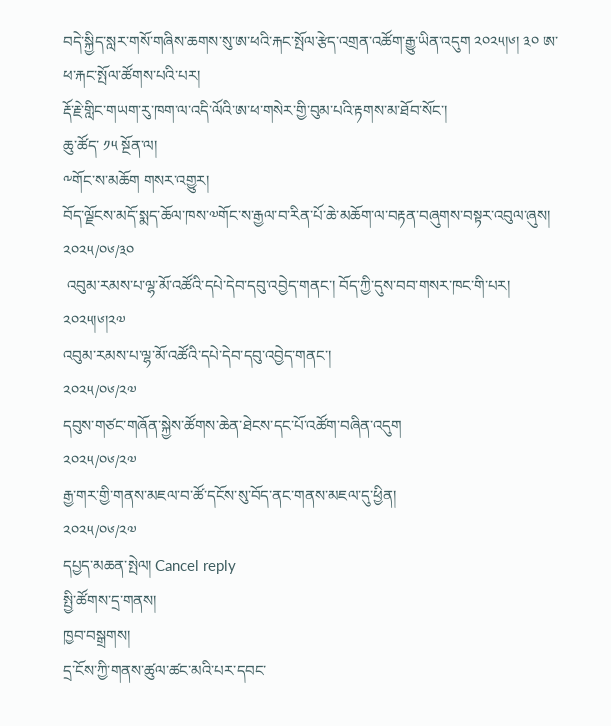བདེ་སྐྱིད་སླར་གསོ་གཞིས་ཆགས་སུ་ཨ་ཕའི་རྐང་སྤོལ་རྩེད་འགྲན་འཚོག་རྒྱུ་ཡིན་འདུག ༢༠༢༥།༦། ༣༠ ཨ་ཕ་རྐང་སྤོལ་ཚོགས་པའི་པར།
རྡོ་རྗེ་གླིང་གཡག་རུ་ཁག་ལ་འདི་ལོའི་ཨ་ཕ་གསེར་གྱི་བུམ་པའི་རྟགས་མ་ཐོབ་སོང་།
ཆུ་ཚོད་ ༡༥ སྔོན་ལ།
༸གོང་ས་མཆོག གསར་འགྱུར།
བོད་ལྗོངས་མདོ་སྨད་ཆོལ་ཁས་༧གོང་ས་རྒྱལ་བ་རིན་པོ་ཆེ་མཆོག་ལ་བརྟན་བཞུགས་བསྟར་འབུལ་ཞུས།
༢༠༢༥/༠༦/༣༠
 འབུམ་རམས་པ་ལྷ་མོ་འཚོའི་དཔེ་དེབ་དབུ་འབྱེད་གནང་། བོད་ཀྱི་དུས་བབ་གསར་ཁང་གི་པར། ༢༠༢༥།༦།༢༧
འབུམ་རམས་པ་ལྷ་མོ་འཚོའི་དཔེ་དེབ་དབུ་འབྱེད་གནང་།
༢༠༢༥/༠༦/༢༧
དབུས་གཙང་གཞོན་སྐྱེས་ཚོགས་ཆེན་ཐེངས་དང་པོ་འཚོག་བཞིན་འདུག
༢༠༢༥/༠༦/༢༧
རྒྱ་གར་གྱི་གནས་མཇལ་བ་ཚོ་དངོས་སུ་བོད་ནང་གནས་མཇལ་དུ་ཕྱིན།
༢༠༢༥/༠༦/༢༧
དཔྱད་མཆན་སྤེལ། Cancel reply
སྤྱི་ཚོགས་དྲ་གནས།
ཁྱབ་བསྒྲགས།
དྲ་ངོས་ཀྱི་གནས་ཚུལ་ཚང་མའི་པར་དབང་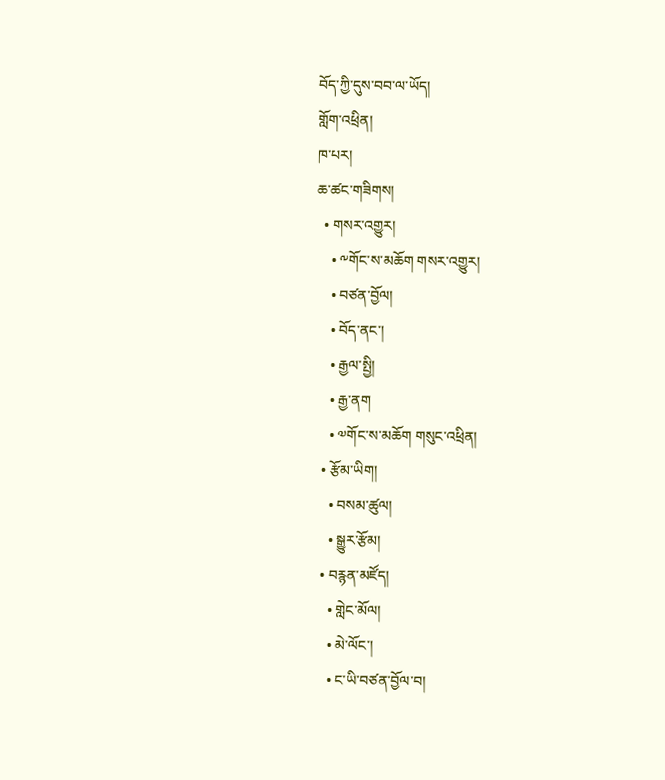བོད་ཀྱི་དུས་བབ་ལ་ཡོད།
གློག་འཕྲིན།
ཁ་པར།
ཆ་ཚང་གཟིགས།
  • གསར་འགྱུར།
    • ༸གོང་ས་མཆོག གསར་འགྱུར།
    • བཙན་བྱོལ།
    • བོད་ནང་།
    • རྒྱལ་སྤྱི།
    • རྒྱ་ནག
    • ༧གོང་ས་མཆོག གསུང་འཕྲིན།
  • རྩོམ་ཡིག།
    • བསམ་ཚུལ།
    • སྒྱུར་རྩོམ།
  • བརྙན་མཛོད།
    • གླེང་མོལ།
    • མེ་ལོང་།
    • ང་ཡི་བཙན་བྱོལ་བ།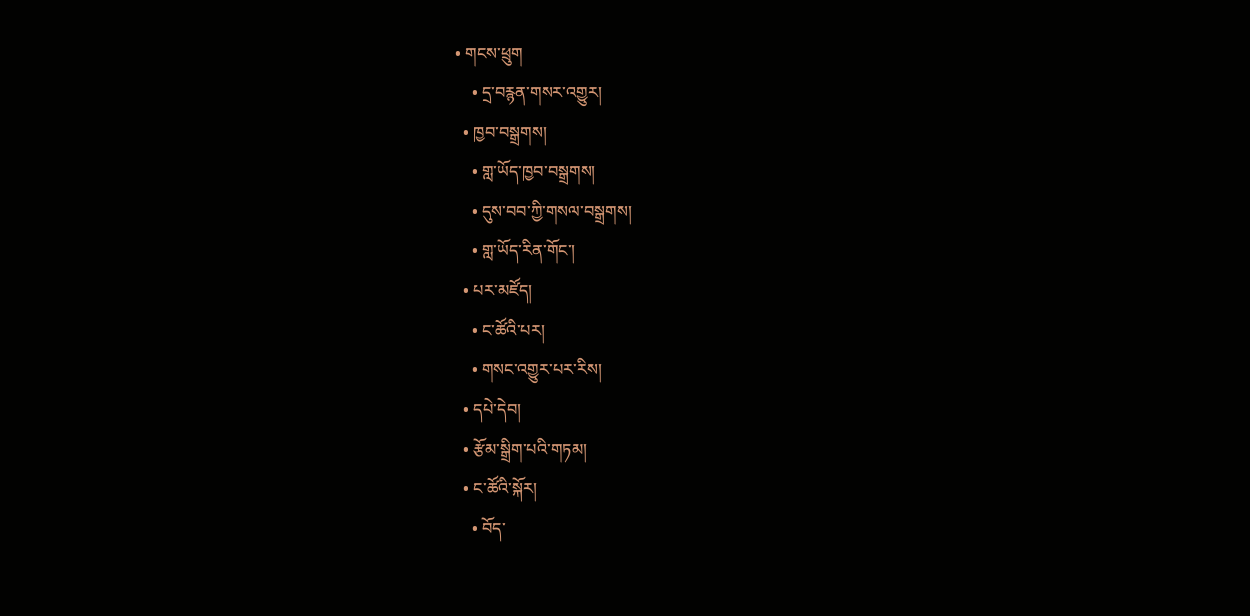• གངས་ཕྲུག
    • དྲ་བརྙན་གསར་འགྱུར།
  • ཁྱབ་བསྒྲགས།
    • གླ་ཡོད་ཁྱབ་བསྒྲགས།
    • དུས་བབ་ཀྱི་གསལ་བསྒྲགས།
    • གླ་ཡོད་རིན་གོང་།
  • པར་མཛོད།
    • ང་ཚོའི་པར།
    • གསང་འགྱུར་པར་རིས།
  • དཔེ་དེབ།
  • རྩོམ་སྒྲིག་པའི་གཏམ།
  • ང་ཚོའི་སྐོར།
    • བོད་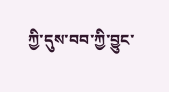ཀྱི་དུས་བབ་ཀྱི་བྱུང་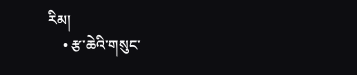རིམ།
    • རྩ་ཆེའི་གསུང་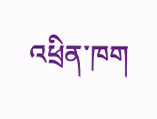འཕྲིན་ཁག